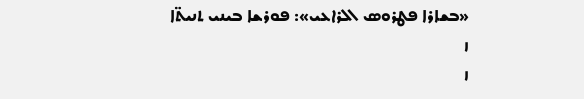«ܒܫܐܪܐ ܦܛܪܘܣ ܐܠܪܐܥܝ»: ܦܘܪܫܐ ܒܝܢܝ ܬܢܝܬ̈ܐ
ܙ
ܙ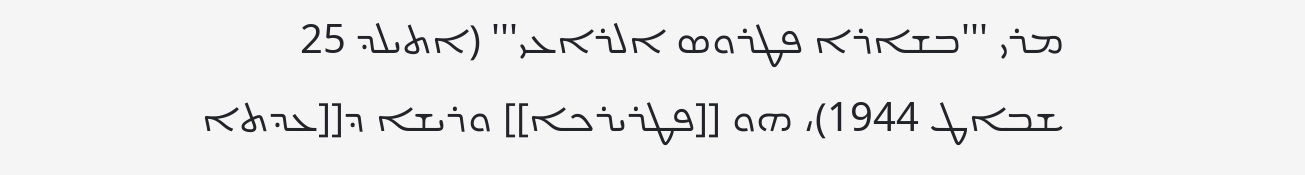ܡܪܝ '''ܒܫܐܪܐ ܦܛܪܘܣ ܐܠܪܐܥܝ''' (ܐܬܝܠܕ 25 ܫܒܐܛ 1944)، ܗܘ [[ܦܛܪܝܪܟܐ]] ܘܪܝܫܐ ܕ[[ܥܕܬܐ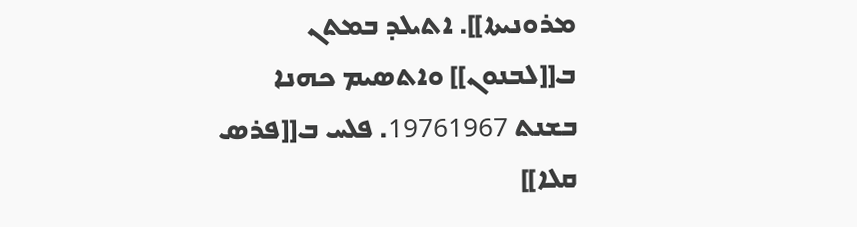ܡܪܘܢܝܬܐ]]. ܐܬܝܠܕ ܒܡܬܢ ܒ[[ܠܒܢܘܢ]] ܘܐܬܣܝܡ ܟܗܢܐ ܒܫܢܬ 19761967. ܦܠܚ ܒ[[ܦܪܣ ܩܠܐ]]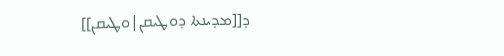ܕ[[ܡܕܝܢܬܐ ܕܘܛܝܩܢ|ܘܛܝܩܢ]]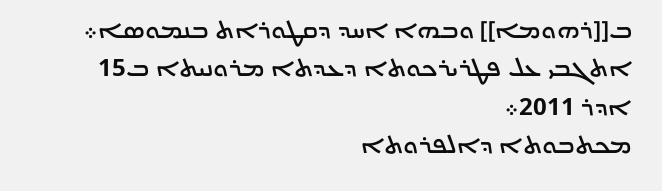ܒ[[ܪܗܘܡܐ]] ܘܒܗܐ ܐܚܕ ܕܩܛܘܪܐܬ ܒܢܡܘܣܐ܀
ܐܬܓܒܝ ܥܠ ܦܛܪܝܪܟܘܬܐ ܕܥܕܬܐ ܡܪܘܢܝܬܐ ܒ15 ܐܕܪ 2011܀
ܡܟܬܒܘܬܐ ܕܐܠܦܪܘܬܐ